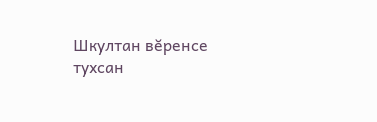Шкултан вĕренсе тухсан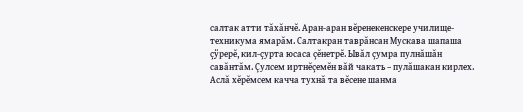салтак атти тăхăнчĕ. Аран-аран вĕренекенскере училище-техникума ямарăм. Салтакран таврăнсан Мускава шапаша çÿрерĕ, кил-çурта юсаса çĕнетрĕ. Ывăл çумра пулнăшăн савăнтăм. Çулсем иртнĕçемĕн вăй чакать – пулăшакан кирлех. Аслă хĕрĕмсем качча тухнă та вĕсене шанма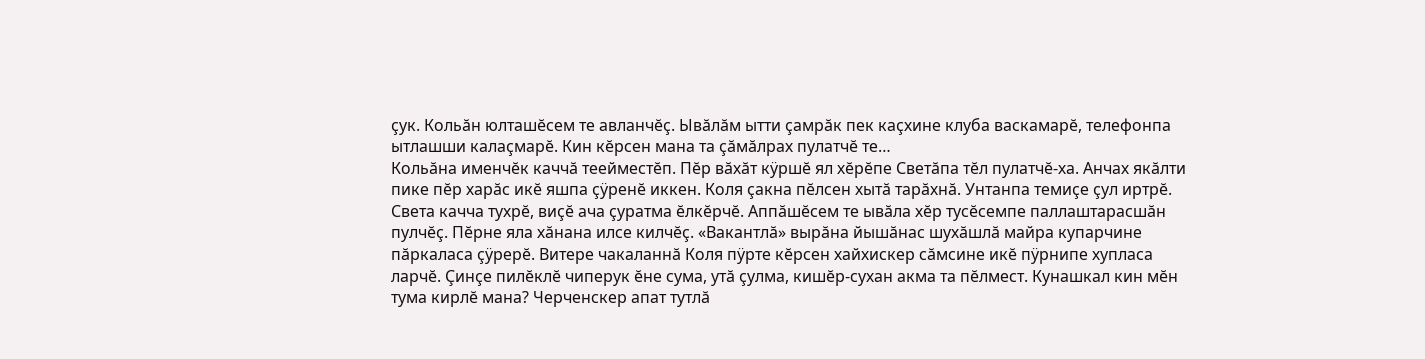çук. Кольăн юлташĕсем те авланчĕç. Ывăлăм ытти çамрăк пек каçхине клуба васкамарĕ, телефонпа ытлашши калаçмарĕ. Кин кĕрсен мана та çăмăлрах пулатчĕ те…
Кольăна именчĕк каччă теейместĕп. Пĕр вăхăт кÿршĕ ял хĕрĕпе Светăпа тĕл пулатчĕ-ха. Анчах якăлти пике пĕр харăс икĕ яшпа çÿренĕ иккен. Коля çакна пĕлсен хытă тарăхнă. Унтанпа темиçе çул иртрĕ. Света качча тухрĕ, виçĕ ача çуратма ĕлкĕрчĕ. Аппăшĕсем те ывăла хĕр тусĕсемпе паллаштарасшăн пулчĕç. Пĕрне яла хăнана илсе килчĕç. «Вакантлă» вырăна йышăнас шухăшлă майра купарчине пăркаласа çÿрерĕ. Витере чакаланнă Коля пÿрте кĕрсен хайхискер сăмсине икĕ пÿрнипе хупласа ларчĕ. Çинçе пилĕклĕ чиперук ĕне сума, утă çулма, кишĕр-сухан акма та пĕлмест. Кунашкал кин мĕн тума кирлĕ мана? Черченскер апат тутлă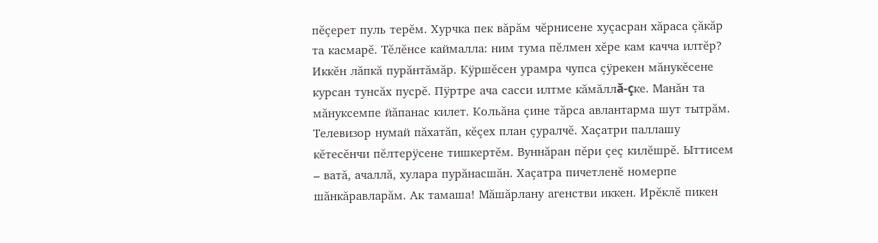пĕçерет пуль терĕм. Хурчка пек вăрăм чĕрнисене хуçасран хăраса çăкăр та касмарĕ. Тĕлĕнсе каймалла: ним тума пĕлмен хĕре кам качча илтĕр?
Иккĕн лăпкă пурăнтăмăр. Кÿршĕсен урамра чупса çÿрекен мăнукĕсене курсан тунсăх пусрĕ. Пÿртре ача сасси илтме кăмăллă-çке. Манăн та мăнуксемпе йăпанас килет. Кольăна çине тăрса авлантарма шут тытрăм. Телевизор нумай пăхатăп, кĕçех план çуралчĕ. Хаçатри паллашу кĕтесĕнчи пĕлтерÿсене тишкертĕм. Вуннăран пĕри çеç килĕшрĕ. Ыттисем – ватă, ачаллă, хулара пурăнасшăн. Хаçатра пичетленĕ номерпе шăнкăравларăм. Ак тамаша! Мăшăрлану агенстви иккен. Ирĕклĕ пикен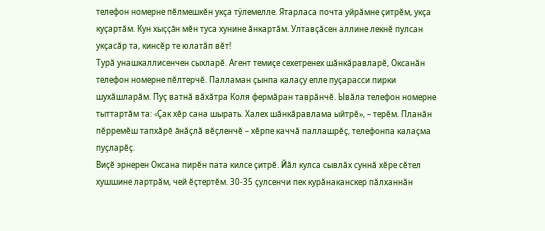телефон номерне пĕлмешкĕн укçа тÿлемелле. Ятарласа почта уйрăмне çитрĕм, укçа куçартăм. Кун хыççăн мĕн туса хунине ăнкартăм. Ултавçăсен аллине лекнĕ пулсан укçасăр та, кинсĕр те юлатăп вĕт!
Турă унашкаллисенчен сыхларĕ. Агент темиçе сехетренех шăнкăравларĕ, Оксанăн телефон номерне пĕлтерчĕ. Палламан çынпа калаçу епле пуçарасси пирки шухăшларăм. Пуç ватнă вăхăтра Коля фермăран таврăнчĕ. Ывăла телефон номерне тыттартăм та: «Çак хĕр сана шырать. Халех шăнкăравлама ыйтрĕ», – терĕм. Планăн пĕрремĕш тапхăрĕ ăнăçлă вĕçленчĕ – хĕрпе каччă паллашрĕç, телефонпа калаçма пуçларĕç.
Виçĕ эрнерен Оксана пирĕн пата килсе çитрĕ. Йăл кулса сывлăх суннă хĕре сĕтел хушшине лартрăм, чей ĕçтертĕм. 30-35 çулсенчи пек курăнаканскер пăлханнăн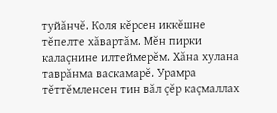туйăнчĕ. Коля кĕрсен иккĕшне тĕпелте хăвартăм. Мĕн пирки калаçнине илтеймерĕм. Хăна хулана таврăнма васкамарĕ. Урамра тĕттĕмленсен тин вăл çĕр каçмаллах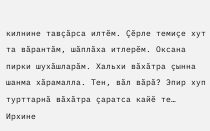килнине тавçăрса илтĕм. Çĕрле темиçе хут та вăрантăм, шăплăха итлерĕм. Оксана пирки шухăшларăм. Хальхи вăхăтра çынна шанма хăрамалла. Тен, вăл вăрă? Эпир хуп турттарнă вăхăтра çаратса кайĕ те… Ирхине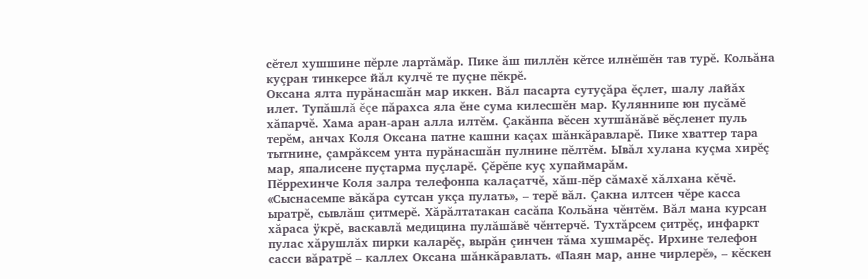сĕтел хушшине пĕрле лартăмăр. Пике ăш пиллĕн кĕтсе илнĕшĕн тав турĕ. Кольăна куçран тинкерсе йăл кулчĕ те пуçне пĕкрĕ.
Оксана ялта пурăнасшăн мар иккен. Вăл пасарта сутуçăра ĕçлет, шалу лайăх илет. Тупăшлă ĕçе пăрахса яла ĕне сума килесшĕн мар. Куляннипе юн пусăмĕ хăпарчĕ. Хама аран-аран алла илтĕм. Çакăнпа вĕсен хутшăнăвĕ вĕçленет пуль терĕм, анчах Коля Оксана патне кашни каçах шăнкăравларĕ. Пике хваттер тара тытнине, çамрăксем унта пурăнасшăн пулнине пĕлтĕм. Ывăл хулана куçма хирĕç мар, япалисене пуçтарма пуçларĕ. Çĕрĕпе куç хупаймарăм.
Пĕррехинче Коля залра телефонпа калаçатчĕ, хăш-пĕр сăмахĕ хăлхана кĕчĕ. «Сыснасемпе вăкăра сутсан укçа пулать», – терĕ вăл. Çакна илтсен чĕре касса ыратрĕ, сывлăш çитмерĕ. Хăрăлтатакан сасăпа Кольăна чĕнтĕм. Вăл мана курсан хăраса ÿкрĕ, васкавлă медицина пулăшăвĕ чĕнтерчĕ. Тухтăрсем çитрĕç, инфаркт пулас хăрушлăх пирки каларĕç, вырăн çинчен тăма хушмарĕç. Ирхине телефон сасси вăратрĕ – каллех Оксана шăнкăравлать. «Паян мар, анне чирлерĕ», – кĕскен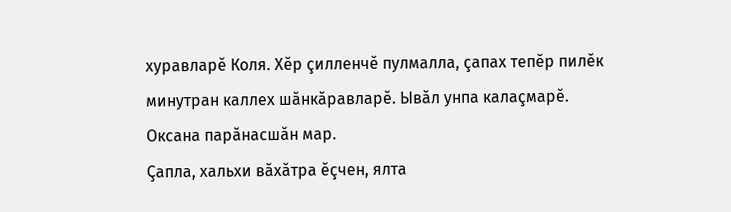хуравларĕ Коля. Хĕр çилленчĕ пулмалла, çапах тепĕр пилĕк минутран каллех шăнкăравларĕ. Ывăл унпа калаçмарĕ. Оксана парăнасшăн мар.
Çапла, хальхи вăхăтра ĕçчен, ялта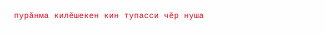пурăнма килĕшекен кин тупасси чĕр нуша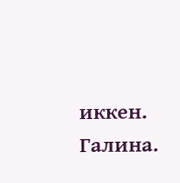иккен.
Галина.